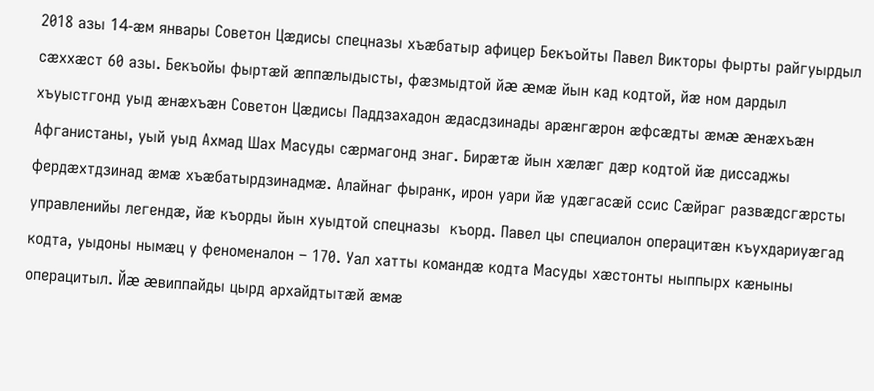2018 азы 14-æм январы Советон Цæдисы спецназы хъæбатыр афицер Бекъойты Павел Викторы фырты райгуырдыл сæххæст 60 азы. Бекъойы фыртæй æппæлыдысты, фæзмыдтой йæ æмæ йын кад кодтой, йæ ном дардыл хъуыстгонд уыд æнæхъæн Советон Цæдисы Паддзахадон æдасдзинады арæнгæрон æфсæдты æмæ æнæхъæн Афганистаны, уый уыд Ахмад Шах Масуды сæрмагонд знаг. Бирæтæ йын хæлæг дæр кодтой йæ диссаджы   фердæхтдзинад æмæ хъæбатырдзинадмæ. Алайнаг фыранк, ирон уари йæ удæгасæй ссис Сæйраг развæдсгæрсты управленийы легендæ, йæ къорды йын хуыдтой спецназы  къорд. Павел цы специалон операцитæн къухдариуæгад кодта, уыдоны нымæц у феноменалон – 170. Уал хатты командæ кодта Масуды хæстонты ныппырх кæныны операцитыл. Йæ æвиппайды цырд архайдтытæй æмæ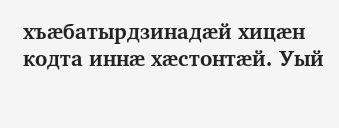хъæбатырдзинадæй хицæн кодта иннæ хæстонтæй. Уый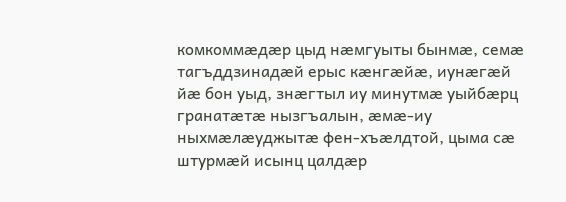комкоммæдæр цыд нæмгуыты бынмæ, семæ тагъддзинадæй ерыс кæнгæйæ, иунæгæй йæ бон уыд, знæгтыл иу минутмæ уыйбæрц гранатæтæ нызгъалын, æмæ-иу ныхмæлæуджытæ фен-хъæлдтой, цыма сæ штурмæй исынц цалдæр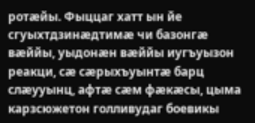ротæйы. Фыццаг хатт ын йе сгуыхтдзинæдтимæ чи базонгæ вæййы, уыдонæн вæййы иугъуызон реакци, сæ сæрыхъуынтæ барц слæууынц, афтæ сæм фæкæсы, цыма карзсюжетон голливудаг боевикы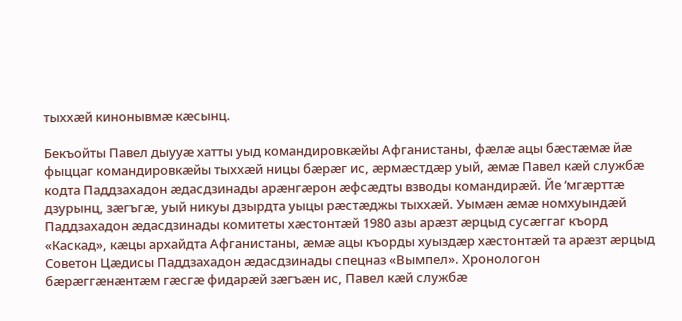тыххæй кинонывмæ кæсынц.

Бекъойты Павел дыууæ хатты уыд командировкæйы Афганистаны, фæлæ ацы бæстæмæ йæ фыццаг командировкæйы тыххæй ницы бæрæг ис, æрмæстдæр уый, æмæ Павел кæй службæ кодта Паддзахадон æдасдзинады арæнгæрон æфсæдты взводы командирæй. Йе ‘мгæрттæ дзурынц, зæгъгæ, уый никуы дзырдта уыцы рæстæджы тыххæй. Уымæн æмæ номхуындæй Паддзахадон æдасдзинады комитеты хæстонтæй 1980 азы арæзт æрцыд сусæггаг къорд «Каскад», кæцы архайдта Афганистаны, æмæ ацы къорды хуыздæр хæстонтæй та арæзт æрцыд Советон Цæдисы Паддзахадон æдасдзинады спецназ «Вымпел». Хронологон бæрæггæнæнтæм гæсгæ фидарæй зæгъæн ис, Павел кæй службæ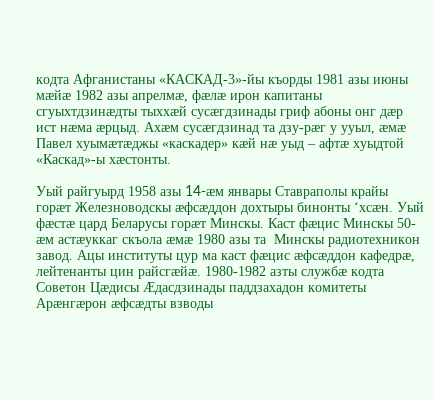кодта Афганистаны «КАСКАД-3»-йы къорды 1981 азы июны мæйæ 1982 азы апрелмæ, фæлæ ирон капитаны сгуыхтдзинæдты тыххæй сусæгдзинады гриф абоны онг дæр ист нæма æрцыд. Ахæм сусæгдзинад та дзу-рæг у ууыл, æмæ Павел хуымæтæджы «каскадер» кæй нæ уыд – афтæ хуыдтой «Каскад»-ы хæстонты.

Уый райгуырд 1958 азы 14-æм январы Ставраполы крайы горæт Железноводскы æфсæддон дохтыры бинонты ‘хсæн. Уый фæстæ цард Беларусы горæт Минскы. Каст фæцис Минскы 50-æм астæуккаг скъола æмæ 1980 азы та  Минскы радиотехникон завод. Ацы институты цур ма каст фæцис æфсæддон кафедрæ, лейтенанты цин райсгæйæ. 1980-1982 азты службæ кодта Советон Цæдисы Æдасдзинады паддзахадон комитеты Арæнгæрон æфсæдты взводы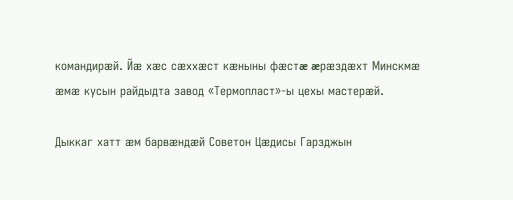командирæй. Йæ хæс сæххæст кæныны фæстæ æрæздæхт Минскмæ æмæ кусын райдыдта завод «Термопласт»-ы цехы мастерæй.

Дыккаг хатт æм барвæндæй Советон Цæдисы Гарзджын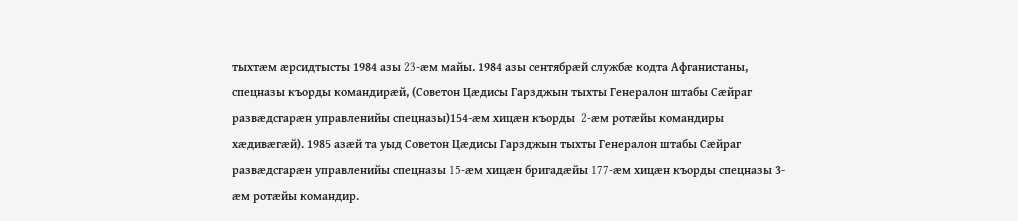тыхтæм æрсидтысты 1984 азы 23-æм майы. 1984 азы сентябрæй службæ кодта Афганистаны, спецназы къорды командирæй, (Советон Цæдисы Гарзджын тыхты Генералон штабы Сæйраг развæдсгарæн управленийы спецназы)154-æм хицæн къорды  2-æм ротæйы командиры хæдивæгæй). 1985 азæй та уыд Советон Цæдисы Гарзджын тыхты Генералон штабы Сæйраг развæдсгарæн управленийы спецназы 15-æм хицæн бригадæйы 177-æм хицæн къорды спецназы 3-æм ротæйы командир.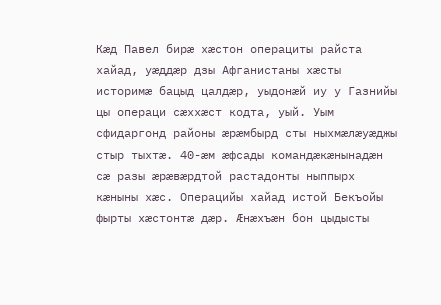Кæд Павел бирæ хæстон операциты райста хайад, уæддæр дзы Афганистаны хæсты историмæ бацыд цалдæр, уыдонæй иу у Газнийы цы операци сæххæст кодта, уый. Уым сфидаргонд районы æрæмбырд сты ныхмæлæуæджы стыр тыхтæ. 40-æм æфсады командæкæнынадæн сæ разы æрæвæрдтой растадонты ныппырх кæныны хæс. Операцийы хайад истой Бекъойы фырты хæстонтæ дæр. Æнæхъæн бон цыдысты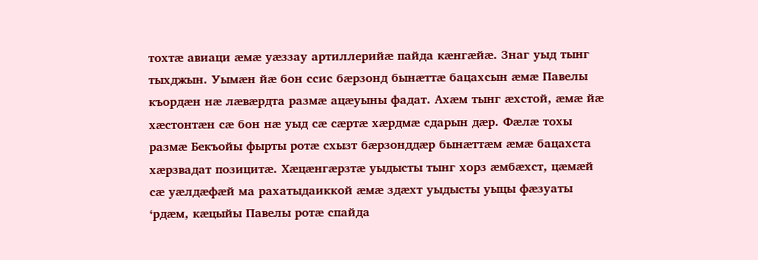тохтæ авиаци æмæ уæззау артиллерийæ пайда кæнгæйæ. Знаг уыд тынг тыхджын. Уымæн йæ бон ссис бæрзонд бынæттæ бацахсын æмæ Павелы къордæн нæ лæвæрдта размæ ацæуыны фадат. Ахæм тынг æхстой, æмæ йæ хæстонтæн сæ бон нæ уыд сæ сæртæ хæрдмæ сдарын дæр. Фæлæ тохы размæ Бекъойы фырты ротæ схызт бæрзонддæр бынæттæм æмæ бацахста хæрзвадат позицитæ. Хæцæнгæрзтæ уыдысты тынг хорз æмбæхст, цæмæй сæ уæлдæфæй ма рахатыдаиккой æмæ здæхт уыдысты уыцы фæзуаты ‘рдæм, кæцыйы Павелы ротæ спайда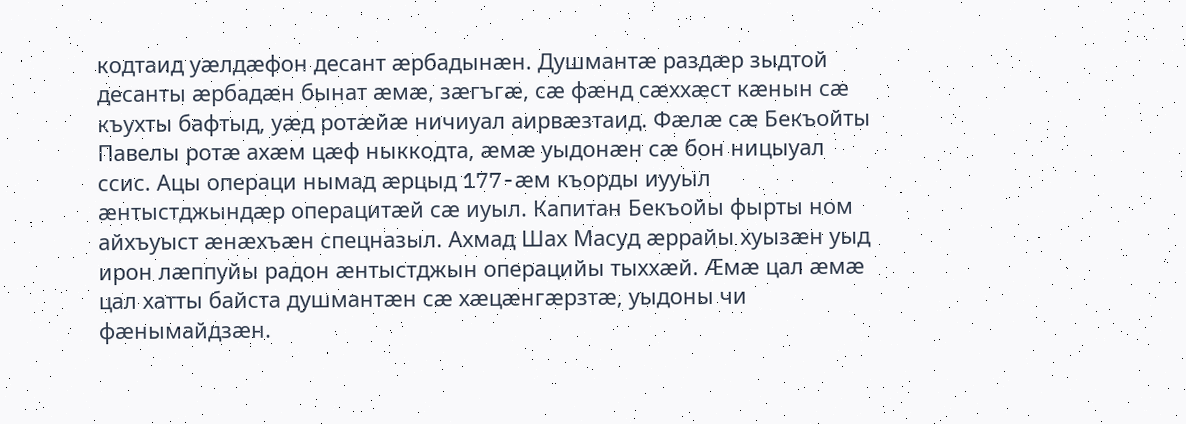кодтаид уæлдæфон десант æрбадынæн. Душмантæ раздæр зыдтой десанты æрбадæн бынат æмæ, зæгъгæ, сæ фæнд сæххæст кæнын сæ къухты бафтыд, уæд ротæйæ ничиуал аирвæзтаид. Фæлæ сæ Бекъойты Павелы ротæ ахæм цæф ныккодта, æмæ уыдонæн сæ бон ницыуал ссис. Ацы операци нымад æрцыд 177-æм къорды иууыл æнтыстджындæр операцитæй сæ иуыл. Капитан Бекъойы фырты ном айхъуыст æнæхъæн спецназыл. Ахмад Шах Масуд æррайы хуызæн уыд ирон лæппуйы радон æнтыстджын операцийы тыххæй. Æмæ цал æмæ цал хатты байста душмантæн сæ хæцæнгæрзтæ, уыдоны чи фæнымайдзæн.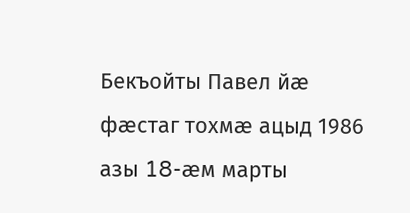Бекъойты Павел йæ фæстаг тохмæ ацыд 1986 азы 18-æм марты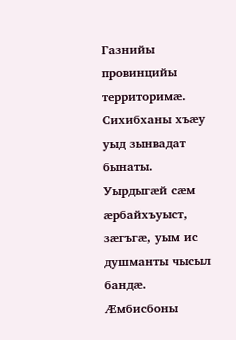Газнийы провинцийы территоримæ. Сихибханы хъæу уыд зынвадат бынаты. Уырдыгæй сæм æрбайхъуыст, зæгъгæ, уым ис душманты чысыл бандæ. Æмбисбоны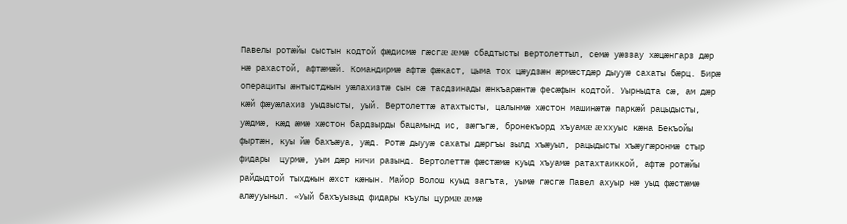Павелы ротæйы сыстын кодтой фæдисмæ гæсгæ æмæ сбадтысты вертолеттыл, семæ уæззау хæцæнгарз дæр нæ рахастой, афтæмæй. Командирмæ афтæ фæкаст, цыма тох цæудзæн æрмæстдæр дыууæ сахаты бæрц. Бирæ операциты æнтыстджын уæлахизтæ сын сæ тасдзинады æнкъарæнтæ фесæфын кодтой. Уырныдта сæ, ам дæр кæй фæуæлахиз уыдзысты, уый. Вертолеттæ атахтысты, цалынмæ хæстон машинæтæ паркæй рацыдысты, уæдмæ, кæд æмæ хæстон бардзырды бацамынд ис, зæгъгæ, бронекъорд хъуамæ æххуыс кæна Бекъойы фыртæн, куы йæ бахъæуа, уæд. Ротæ дыууæ сахаты дæргъы зылд хъæуыл, рацыдысты хъæугæронмæ стыр фидары  цурмæ, уым дæр ничи разынд. Вертолеттæ фæстæмæ куыд хъуамæ ратахтаиккой, афтæ ротæйы райдыдтой тыхджын æхст кæнын. Майор Волош куыд загъта, уымæ гæсгæ Павел ахуыр нæ уыд фæстæмæ алæууыныл. «Уый бахъуызыд фидары къулы цурмæ æмæ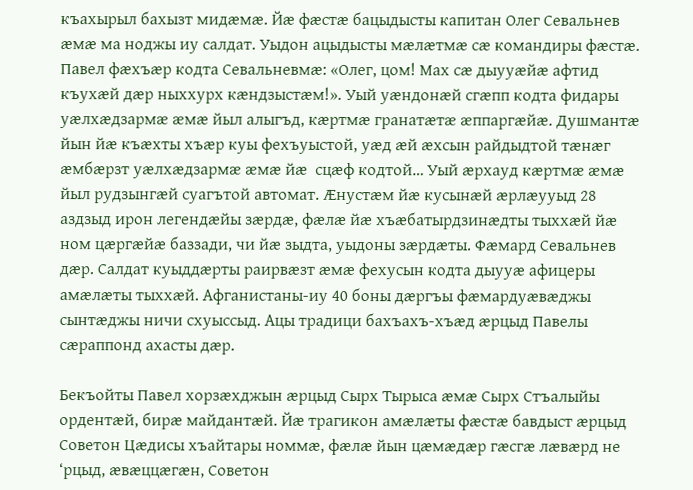къахырыл бахызт мидæмæ. Йæ фæстæ бацыдысты капитан Олег Севальнев æмæ ма ноджы иу салдат. Уыдон ацыдысты мæлæтмæ сæ командиры фæстæ. Павел фæхъæр кодта Севальневмæ: «Олег, цом! Мах сæ дыууæйæ афтид къухæй дæр ныххурх кæндзыстæм!». Уый уæндонæй сгæпп кодта фидары уæлхæдзармæ æмæ йыл алыгъд, кæртмæ гранатæтæ æппаргæйæ. Душмантæ йын йæ къæхты хъæр куы фехъуыстой, уæд æй æхсын райдыдтой тæнæг æмбæрзт уæлхæдзармæ æмæ йæ  сцæф кодтой… Уый æрхауд кæртмæ æмæ йыл рудзынгæй суагътой автомат. Æнустæм йæ кусынæй æрлæууыд 28 аздзыд ирон легендæйы зæрдæ, фæлæ йæ хъæбатырдзинæдты тыххæй йæ ном цæргæйæ баззади, чи йæ зыдта, уыдоны зæрдæты. Фæмард Севальнев дæр. Салдат куыддæрты раирвæзт æмæ фехусын кодта дыууæ афицеры амæлæты тыххæй. Афганистаны-иу 40 боны дæргъы фæмардуæвæджы сынтæджы ничи схуыссыд. Ацы традици бахъахъ-хъæд æрцыд Павелы сæраппонд ахасты дæр.

Бекъойты Павел хорзæхджын æрцыд Сырх Тырыса æмæ Сырх Стъалыйы ордентæй, бирæ майдантæй. Йæ трагикон амæлæты фæстæ бавдыст æрцыд Советон Цæдисы хъайтары номмæ, фæлæ йын цæмæдæр гæсгæ лæвæрд не ‘рцыд, æвæццæгæн, Советон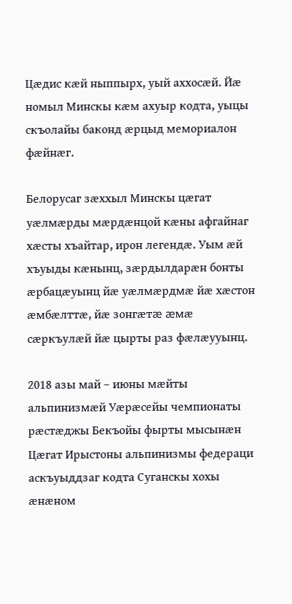Цæдис кæй ныппырх, уый аххосæй. Йæ номыл Минскы кæм ахуыр кодта, уыцы скъолайы баконд æрцыд мемориалон фæйнæг.

Белорусаг зæххыл Минскы цæгат уæлмæрды мæрдæнцой кæны афгайнаг хæсты хъайтар, ирон легендæ. Уым æй хъуыды кæнынц, зæрдылдарæн бонты æрбацæуынц йæ уæлмæрдмæ йæ хæстон æмбæлттæ, йæ зонгæтæ æмæ сæркъулæй йæ цырты раз фæлæууынц.

2018 азы май – июны мæйты альпинизмæй Уæрæсейы чемпионаты рæстæджы Бекъойы фырты мысынæн Цæгат Ирыстоны альпинизмы федераци аскъуыддзаг кодта Суганскы хохы æнæном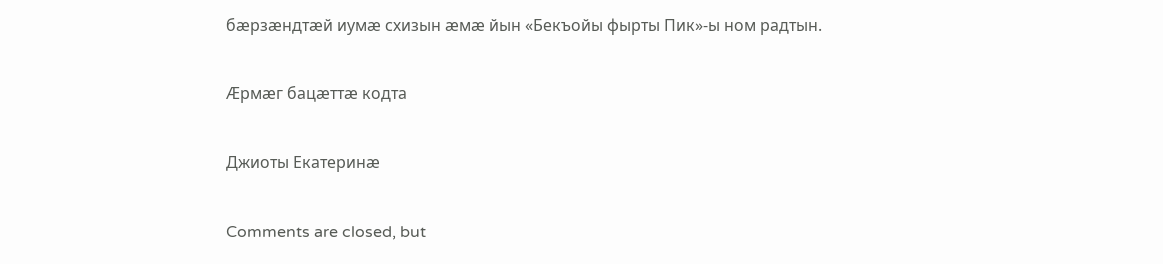бæрзæндтæй иумæ схизын æмæ йын «Бекъойы фырты Пик»-ы ном радтын.

Æрмæг бацæттæ кодта

Джиоты Екатеринæ

Comments are closed, but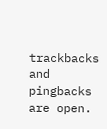trackbacks and pingbacks are open.